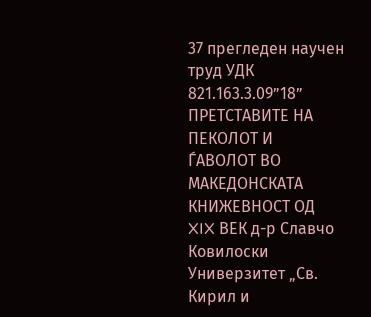37 прегледен научен труд УДК 821.163.3.09”18” ПРЕТСТАВИТЕ НА ПЕКОЛОТ И ЃАВОЛОТ ВО МАКЕДОНСКАТА КНИЖЕВНОСТ ОД XIX ВЕК д-р Славчо Ковилоски Универзитет „Св. Кирил и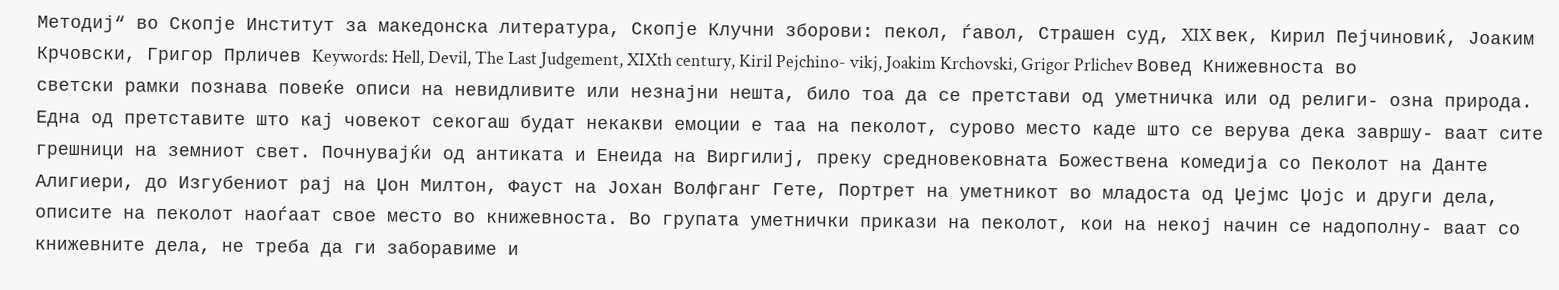Методиј“ во Скопје Институт за македонска литература, Скопје Клучни зборови: пекол, ѓавол, Страшен суд, XIX век, Кирил Пејчиновиќ, Јоаким Крчовски, Григор Прличев Keywords: Hell, Devil, The Last Judgement, XIXth century, Kiril Pejchino- vikj, Joakim Krchovski, Grigor Prlichev Вовед Книжевноста во светски рамки познава повеќе описи на невидливите или незнајни нешта, било тоа да се претстави од уметничка или од религи- озна природа. Една од претставите што кај човекот секогаш будат некакви емоции е таа на пеколот, сурово место каде што се верува дека завршу- ваат сите грешници на земниот свет. Почнувајќи од антиката и Енеида на Виргилиј, преку средновековната Божествена комедија со Пеколот на Данте Алигиери, до Изгубениот рај на Џон Милтон, Фауст на Јохан Волфганг Гете, Портрет на уметникот во младоста од Џејмс Џојс и други дела, описите на пеколот наоѓаат свое место во книжевноста. Во групата уметнички прикази на пеколот, кои на некој начин се надополну- ваат со книжевните дела, не треба да ги заборавиме и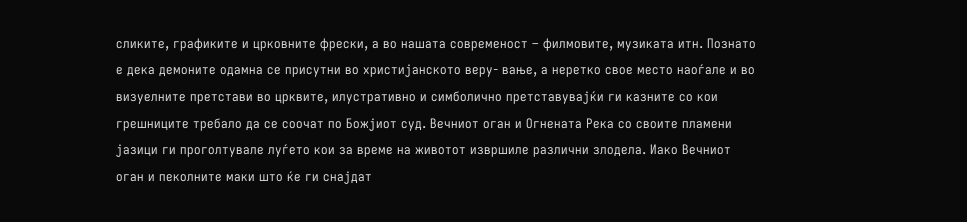сликите, графиките и црковните фрески, а во нашата современост – филмовите, музиката итн. Познато е дека демоните одамна се присутни во христијанското веру- вање, а неретко свое место наоѓале и во визуелните претстави во црквите, илустративно и симболично претставувајќи ги казните со кои грешниците требало да се соочат по Божјиот суд. Вечниот оган и Огнената Река со своите пламени јазици ги проголтувале луѓето кои за време на животот извршиле различни злодела. Иако Вечниот оган и пеколните маки што ќе ги снајдат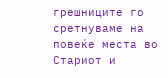грешниците го сретнуваме на повеќе места во Стариот и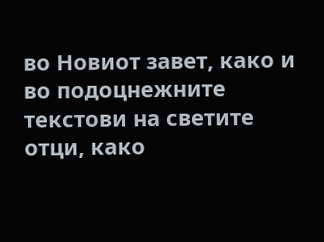во Новиот завет, како и во подоцнежните текстови на светите отци, како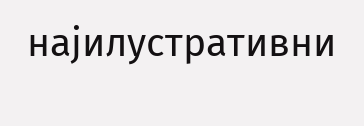најилустративни